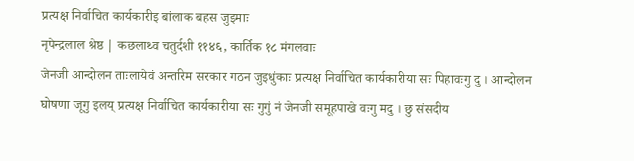प्रत्यक्ष निर्वाचित कार्यकारीइ बांलाक बहस जुइमाः
नृपेन्द्रलाल श्रेष्ठ | कछलाथ्व चतुर्दशी ११४६, कार्तिक १८ मंगलवाः
जेनजी आन्दोलन ताःलायेवं अन्तरिम सरकार गठन जुइधुंकाः प्रत्यक्ष निर्वाचित कार्यकारीया सः पिहावःगु दु । आन्दोलन घोषणा जूगु इलय् प्रत्यक्ष निर्वाचित कार्यकारीया सः गुगुं नं जेनजी समूहपाखे वःगु मदु । छु संसदीय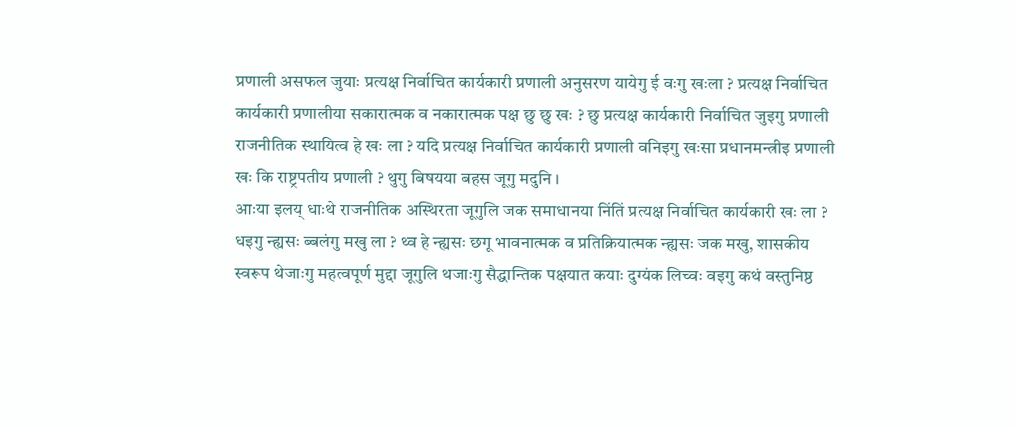प्रणाली असफल जुयाः प्रत्यक्ष निर्वाचित कार्यकारी प्रणाली अनुसरण यायेगु ई वःगु खःला ? प्रत्यक्ष निर्वाचित कार्यकारी प्रणालीया सकारात्मक व नकारात्मक पक्ष छु छु खः ? छु प्रत्यक्ष कार्यकारी निर्वाचित जुइगु प्रणाली राजनीतिक स्थायित्व हे खः ला ? यदि प्रत्यक्ष निर्वाचित कार्यकारी प्रणाली वनिइगु खःसा प्रधानमन्त्रीइ प्रणाली खः कि राष्ट्रपतीय प्रणाली ? थुगु बिषयया बहस जूगु मदुनि ।
आःया इलय् धाःथे राजनीतिक अस्थिरता जूगुलि जक समाधानया निंतिं प्रत्यक्ष निर्वाचित कार्यकारी खः ला ? धइगु न्ह्यसः ब्बलंगु मखु ला ? थ्व हे न्ह्यसः छगू भावनात्मक व प्रतिक्रियात्मक न्ह्यसः जक मखु, शासकीय स्वरूप थेजाःगु महत्वपूर्ण मुद्दा जूगुलि थजाःगु सैद्धान्तिक पक्षयात कयाः दुग्यंक लिच्वः वइगु कथं वस्तुनिष्ठ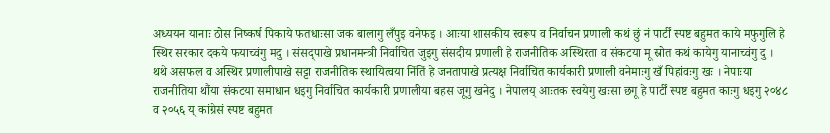अध्ययन यानाः ठोस निष्कर्ष पिकाये फतधाःसा जक बालागु लँपुइ वनेफइ । आःया शासकीय स्वरूप व निर्वाचन प्रणाली कथं छुं नं पार्टीं स्पष्ट बहुमत काये मफुगुलि हे स्थिर सरकार दकये फयाच्वंगु मदु । संसद्पाखे प्रधानमन्त्री निर्वाचित जुइगु संसदीय प्रणाली हे राजनीतिक अस्थिरता व संकटया मू स्रोत कथं कायेगु यानाच्वंगु दु ।
थथे असफल व अस्थिर प्रणालीपाखे सट्टा राजनीतिक स्थायित्वया निंतिं हे जनतापाखे प्रत्यक्ष निर्वाचित कार्यकारी प्रणाली वनेमाःगु खँ पिहांवःगु खः । नेपाःया राजनीतिया थौंया संकटया समाधान धइगु निर्वाचित कार्यकारी प्रणालीया बहस जूगु खनेदु । नेपालय् आःतक स्वयेगु खःसा छगू हे पार्टीं स्पष्ट बहुमत काःगु धइगु २०४८ व २०५६ य् कांग्रेसं स्पष्ट बहुमत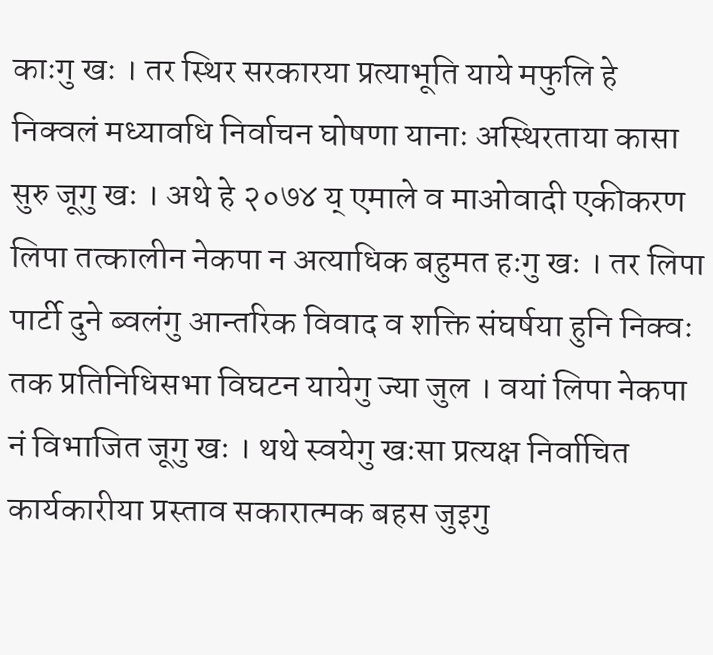काःगु खः । तर स्थिर सरकारया प्रत्याभूति याये मफुलि हे निक्वलं मध्यावधि निर्वाचन घोषणा यानाः अस्थिरताया कासा सुरु जूगु खः । अथे हे २०७४ य् एमाले व माओवादी एकीकरण लिपा तत्कालीन नेकपा न अत्याधिक बहुमत हःगु खः । तर लिपा पार्टी दुने ब्वलंगु आन्तरिक विवाद व शक्ति संघर्षया हुनि निक्वः तक प्रतिनिधिसभा विघटन यायेगु ज्या जुल । वयां लिपा नेकपा नं विभाजित जूगु खः । थथे स्वयेगु खःसा प्रत्यक्ष निर्वाचित कार्यकारीया प्रस्ताव सकारात्मक बहस जुइगु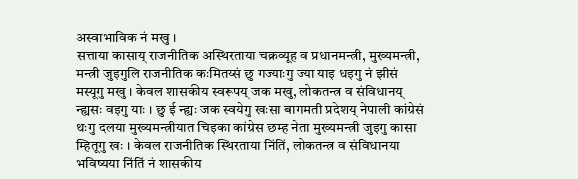अस्वाभाविक नं मखु ।
सत्ताया कासाय् राजनीतिक अस्थिरताया चक्रव्यूह व प्रधानमन्त्री, मुख्यमन्त्री, मन्त्री जुइगुलि राजनीतिक कःमितय्सं छु गज्याःगु ज्या याइ धइगु नं झीसं मस्यूगु मखु । केवल शासकीय स्वरूपय् जक मखु, लोकतन्त्र व संविधानय् न्ह्यसः वइगु याः । छु ई न्ह्यः जक स्वयेगु खःसा बागमती प्रदेशय् नेपाली कांग्रेसं थःगु दलया मुख्यमन्त्रीयात चिइका कांग्रेस छम्ह नेता मुख्यमन्त्री जुइगु कासा म्हितूगु खः । केवल राजनीतिक स्थिरताया निंतिं, लोकतन्त्र व संविधानया भविष्यया निंतिं नं शासकीय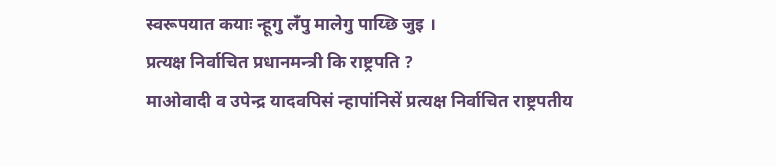स्वरूपयात कयाः न्हूगु लँपु मालेगु पाय्छि जुइ ।
प्रत्यक्ष निर्वाचित प्रधानमन्त्री कि राष्ट्रपति ?
माओवादी व उपेन्द्र यादवपिसं न्हापांनिसें प्रत्यक्ष निर्वाचित राष्ट्रपतीय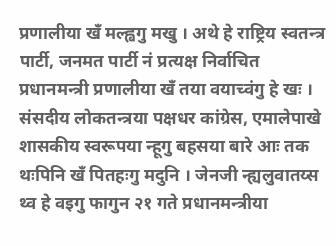प्रणालीया खँ मल्ह्वगु मखु । अथे हे राष्ट्रिय स्वतन्त्र पार्टी, जनमत पार्टी नं प्रत्यक्ष निर्वाचित प्रधानमन्त्री प्रणालीया खँ तया वयाच्वंगु हे खः । संसदीय लोकतन्त्रया पक्षधर कांग्रेस, एमालेपाखे शासकीय स्वरूपया न्हूगु बहसया बारे आः तक थःपिनि खँ पितहःगु मदुनि । जेनजी न्ह्यलुवातय्स थ्व हे वइगु फागुन २१ गते प्रधानमन्त्रीया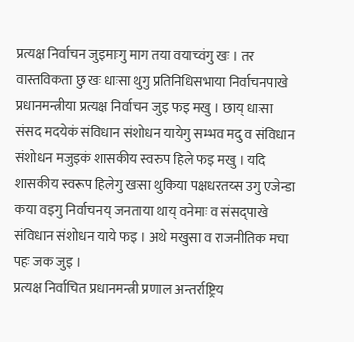प्रत्यक्ष निर्वाचन जुइमाःगु माग तया वयाच्वंगु खः । तर वास्तविकता छु खः धाःसा थुगु प्रतिनिधिसभाया निर्वाचनपाखे प्रधानमन्त्रीया प्रत्यक्ष निर्वाचन जुइ फइ मखु । छाय् धाःसा संसद मदयेकं संविधान संशोधन यायेगु सम्भव मदु व संविधान संशोधन मजुइकं शासकीय स्वरुप हिले फइ मखु । यदि शासकीय स्वरूप हिलेगु खःसा थुकिया पक्षधरतय्स उगु एजेन्डा कया वइगु निर्वाचनय् जनताया थाय् वनेमाः व संसद्पाखे संविधान संशोधन याये फइ । अथे मखुसा व राजनीतिक मचा पहः जक जुइ ।
प्रत्यक्ष निर्वाचित प्रधानमन्त्री प्रणाल अन्तर्राष्ट्रिय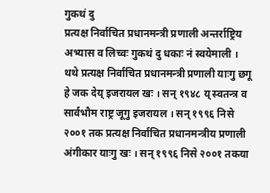गुकथं दु
प्रत्यक्ष निर्वाचित प्रधानमन्त्री प्रणाली अन्तर्राष्ट्रिय अभ्यास व लिच्वः गुकथं दु धकाः नं स्वयेमाली । थथे प्रत्यक्ष निर्वाचित प्रधानमन्त्री प्रणाली याःगु छगू हे जक देय् इजरायल खः । सन् १९४८ य् स्वतन्त्र व सार्वभौम राष्ट्र जूगु इजरायल । सन् १९९६ निसे २००१ तक प्रत्यक्ष निर्वाचित प्रधानमन्त्रीय प्रणाली अंगीकार याःगु खः । सन् १९९६ निसे २००१ तकया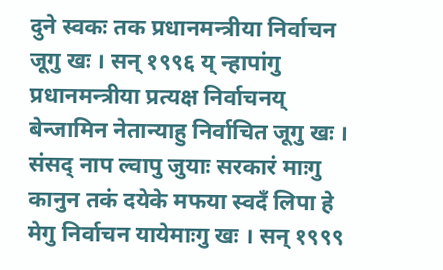दुने स्वकः तक प्रधानमन्त्रीया निर्वाचन जूगु खः । सन् १९९६ य् न्हापांगु प्रधानमन्त्रीया प्रत्यक्ष निर्वाचनय् बेन्जामिन नेतान्याहु निर्वाचित जूगु खः । संसद् नाप ल्वापु जुयाः सरकारं माःगु कानुन तकं दयेके मफया स्वदँ लिपा हे मेगु निर्वाचन यायेमाःगु खः । सन् १९९९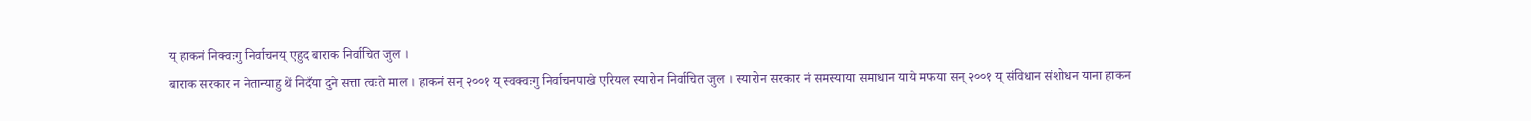य् हाकनं निक्वःगु निर्वाचनय् एहुद बाराक निर्वाचित जुल ।
बाराक सरकार न नेतान्याहु थें निदँया दुने सत्ता त्वःते माल । हाकनं सन् २००१ य् स्वक्वःगु निर्वाचनपाखे एरियल स्यारोन निर्वाचित जुल । स्यारोन सरकार नं समस्याया समाधान याये मफया सन् २००१ य् संविधान संशोधन याना हाकन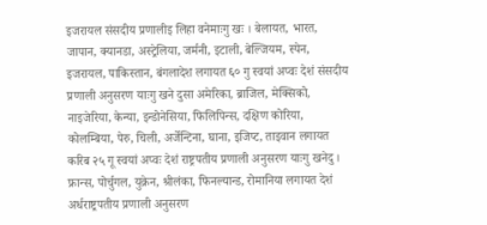इजरायल संसदीय प्रणालीइ लिहा वनेमाःगु खः । बेलायत, भारत, जापान, क्यानडा, अस्ट्रेलिया, जर्मनी, इटाली, बेल्जियम, स्पेन, इजरायल, पाकिस्तान, बंगलादेश लगायत ६० गु स्वयां अप्वः देशं संसदीय प्रणाली अनुसरण याःगु खने दुसा अमेरिका, ब्राजिल, मेक्सिको, नाइजेरिया, केन्या, इन्डोनेसिया, फिलिपिन्स, दक्षिण कोरिया, कोलम्बिया, पेरु, चिली, अर्जेन्टिना, घाना, इजिप्ट, ताइवान लगायत करिब २५ गू स्वयां अप्वः देशं राष्ट्रपतीय प्रणाली अनुसरण याःगु खनेदु । फ्रान्स, पोर्चुगल, युक्रेन, श्रीलंका, फिनल्यान्ड, रोमानिया लगायत देशं अर्धराष्ट्रपतीय प्रणाली अनुसरण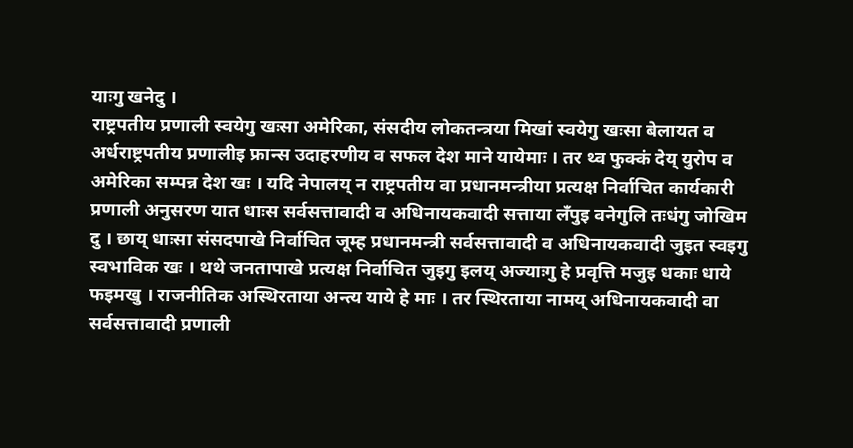याःगु खनेदु ।
राष्ट्रपतीय प्रणाली स्वयेगु खःसा अमेरिका, संसदीय लोकतन्त्रया मिखां स्वयेगु खःसा बेलायत व अर्धराष्ट्रपतीय प्रणालीइ फ्रान्स उदाहरणीय व सफल देश माने यायेमाः । तर थ्व फुक्कं देय् युरोप व अमेरिका सम्पन्न देश खः । यदि नेपालय् न राष्ट्रपतीय वा प्रधानमन्त्रीया प्रत्यक्ष निर्वाचित कार्यकारी प्रणाली अनुसरण यात धाःस सर्वसत्तावादी व अधिनायकवादी सत्ताया लँपुइ वनेगुलि तःधंगु जोखिम दु । छाय् धाःसा संसदपाखे निर्वाचित जूम्ह प्रधानमन्त्री सर्वसत्तावादी व अधिनायकवादी जुइत स्वइगु स्वभाविक खः । थथे जनतापाखे प्रत्यक्ष निर्वाचित जुइगु इलय् अज्याःगु हे प्रवृत्ति मजुइ धकाः धाये फइमखु । राजनीतिक अस्थिरताया अन्त्य याये हे माः । तर स्थिरताया नामय् अधिनायकवादी वा सर्वसत्तावादी प्रणाली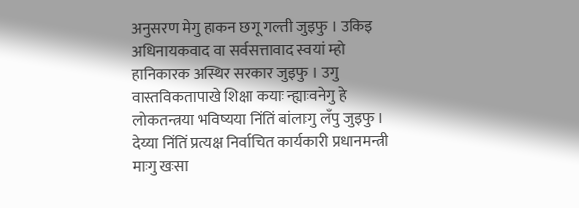अनुसरण मेगु हाकन छगू गल्ती जुइफु । उकिइ अधिनायकवाद वा सर्वसत्तावाद स्वयां म्हो हानिकारक अस्थिर सरकार जुइफु । उगु वास्तविकतापाखे शिक्षा कयाः न्ह्याःवनेगु हे लोकतन्त्रया भविष्यया निंतिं बांलाःगु लँपु जुइफु । देय्या निंतिं प्रत्यक्ष निर्वाचित कार्यकारी प्रधानमन्त्री माःगु खःसा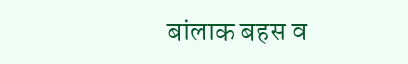बांलाक बहस व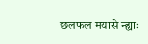छलफल मयासे न्ह्याः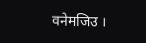वनेमजिउ ।